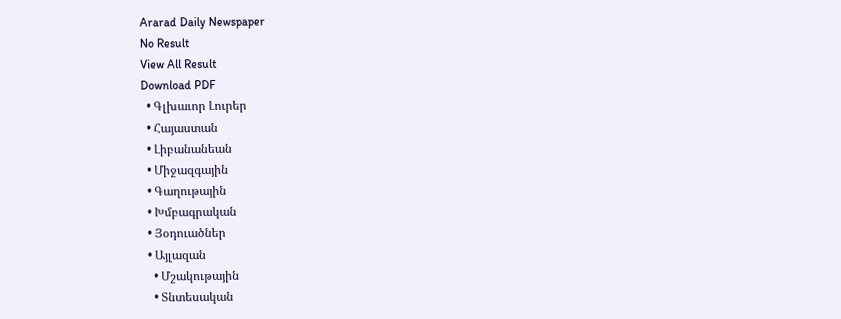Ararad Daily Newspaper
No Result
View All Result
Download PDF
  • Գլխաւոր Լուրեր
  • Հայաստան
  • Լիբանանեան
  • Միջազգային
  • Գաղութային
  • Խմբագրական
  • Յօդուածներ
  • Այլազան
    • Մշակութային
    • Տնտեսական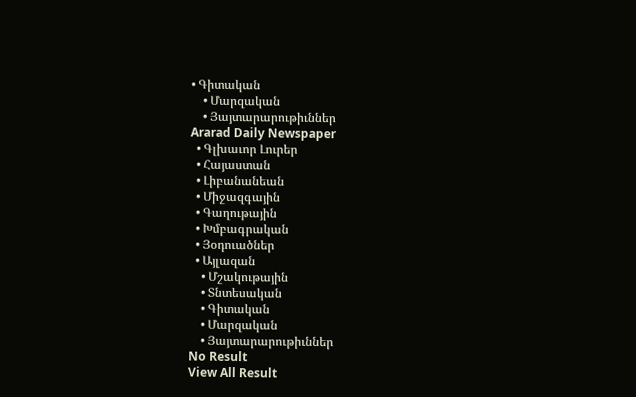• Գիտական
    • Մարզական
    • Յայտարարութիւններ
Ararad Daily Newspaper
  • Գլխաւոր Լուրեր
  • Հայաստան
  • Լիբանանեան
  • Միջազգային
  • Գաղութային
  • Խմբագրական
  • Յօդուածներ
  • Այլազան
    • Մշակութային
    • Տնտեսական
    • Գիտական
    • Մարզական
    • Յայտարարութիւններ
No Result
View All Result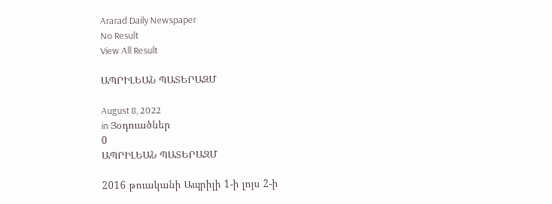Ararad Daily Newspaper
No Result
View All Result

ԱՊՐԻԼԵԱՆ ՊԱՏԵՐԱԶՄ

August 8, 2022
in Յօդուածներ
0
ԱՊՐԻԼԵԱՆ ՊԱՏԵՐԱԶՄ

2016 թուականի Ապրիլի 1-ի լոյս 2-ի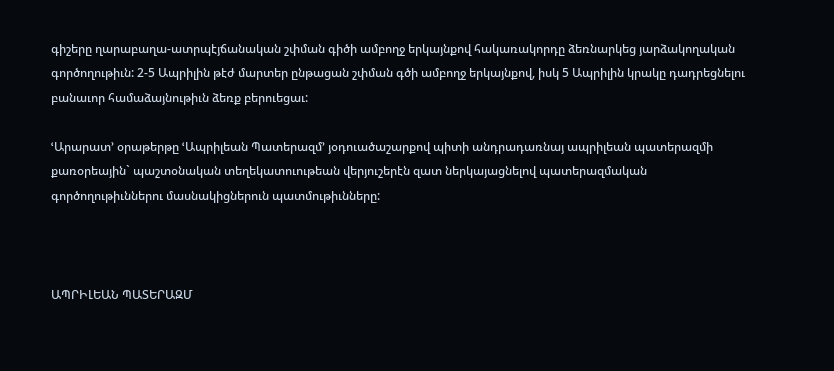գիշերը ղարաբաղա-ատրպէյճանական շփման գիծի ամբողջ երկայնքով հակառակորդը ձեռնարկեց յարձակողական գործողութիւն: 2-5 Ապրիլին թէժ մարտեր ընթացան շփման գծի ամբողջ երկայնքով, իսկ 5 Ապրիլին կրակը դադրեցնելու բանաւոր համաձայնութիւն ձեռք բերուեցաւ:

ՙԱրարատ՚ օրաթերթը ՙԱպրիլեան Պատերազմ՚ յօդուածաշարքով պիտի անդրադառնայ ապրիլեան պատերազմի քառօրեային` պաշտօնական տեղեկատուութեան վերյուշերէն զատ ներկայացնելով պատերազմական գործողութիւններու մասնակիցներուն պատմութիւնները:



ԱՊՐԻԼԵԱՆ ՊԱՏԵՐԱԶՄ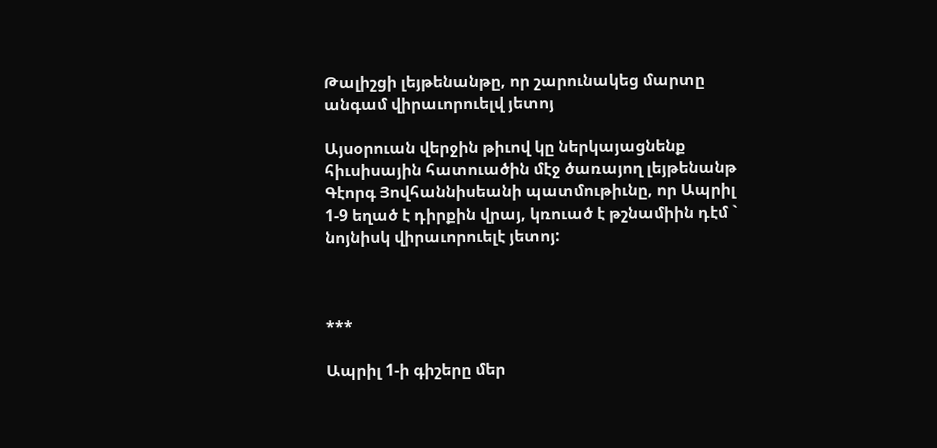Թալիշցի լեյթենանթը, որ շարունակեց մարտը անգամ վիրաւորուելվ յետոյ

Այսօրուան վերջին թիւով կը ներկայացնենք հիւսիսային հատուածին մէջ ծառայող լեյթենանթ Գէորգ Յովհաննիսեանի պատմութիւնը, որ Ապրիլ 1-9 եղած է դիրքին վրայ, կռուած է թշնամիին դէմ ` նոյնիսկ վիրաւորուելէ յետոյ:



***

Ապրիլ 1-ի գիշերը մեր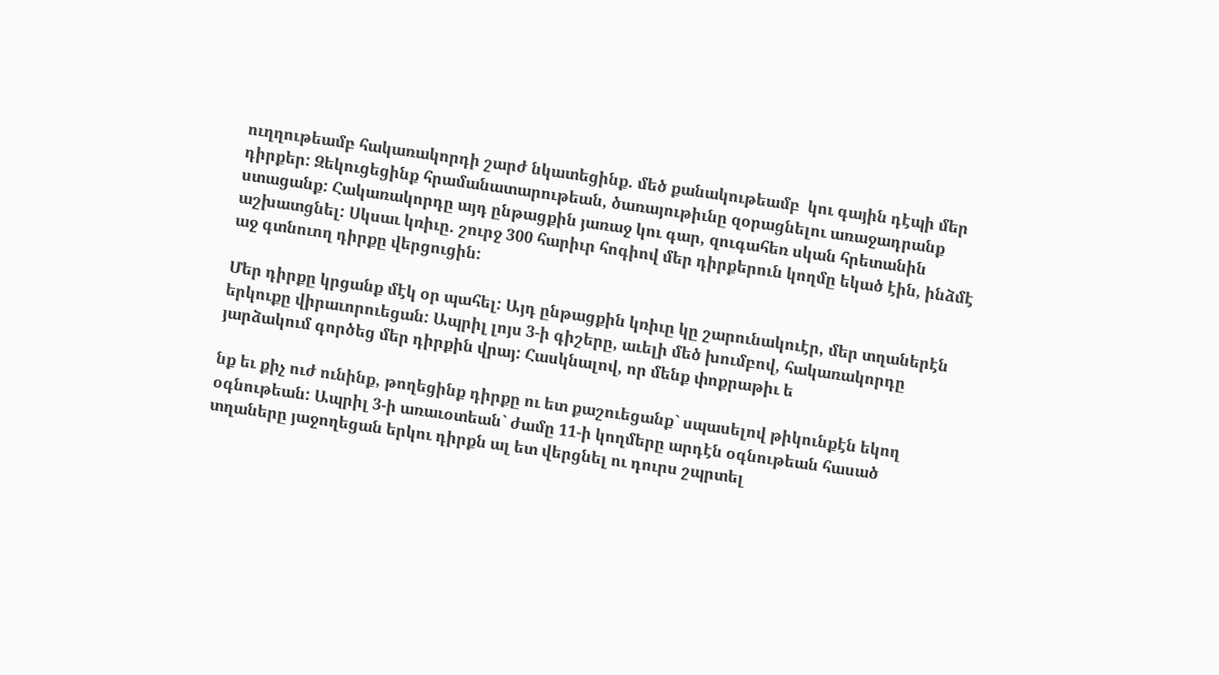ուղղութեամբ հակառակորդի շարժ նկատեցինք. մեծ քանակութեամբ  կու գային դէպի մեր դիրքեր: Զեկուցեցինք հրամանատարութեան, ծառայութիւնը զօրացնելու առաջադրանք ստացանք: Հակառակորդը այդ ընթացքին յառաջ կու գար, զուգահեռ սկան հրետանին աշխատցնել: Սկսաւ կռիւը. շուրջ 300 հարիւր հոգիով մեր դիրքերուն կողմը եկած էին, ինձմէ աջ գտնուող դիրքը վերցուցին:

Մեր դիրքը կրցանք մէկ օր պահել: Այդ ընթացքին կռիւը կը շարունակուէր, մեր տղաներէն երկուքը վիրաւորուեցան: Ապրիլ լոյս 3-ի գիշերը, աւելի մեծ խումբով, հակառակորդը յարձակում գործեց մեր դիրքին վրայ: Հասկնալով, որ մենք փոքրաթիւ ե

նք եւ քիչ ուժ ունինք, թողեցինք դիրքը ու ետ քաշուեցանք` սպասելով թիկունքէն եկող օգնութեան: Ապրիլ 3-ի առաւօտեան` ժամը 11-ի կողմերը արդէն օգնութեան հասած տղաները յաջողեցան երկու դիրքն ալ ետ վերցնել ու դուրս շպրտել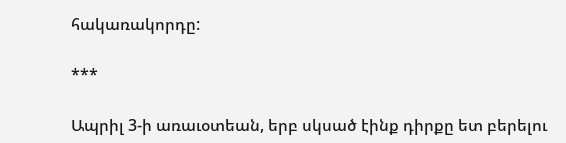հակառակորդը:

***

Ապրիլ 3-ի առաւօտեան, երբ սկսած էինք դիրքը ետ բերելու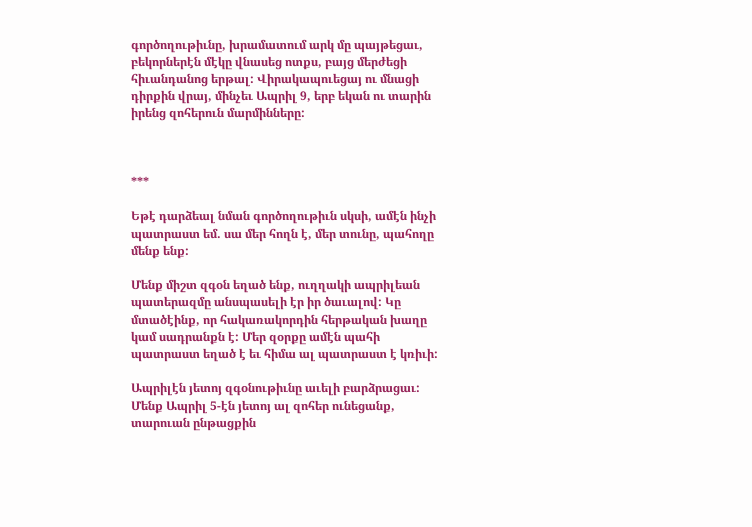գործողութիւնը, խրամատում արկ մը պայթեցաւ, բեկորներէն մէկը վնասեց ոտքս, բայց մերժեցի հիւանդանոց երթալ: Վիրակապուեցայ ու մնացի դիրքին վրայ, մինչեւ Ապրիլ 9, երբ եկան ու տարին իրենց զոհերուն մարմինները:



***

Եթէ դարձեալ նման գործողութիւն սկսի, ամէն ինչի պատրաստ եմ. սա մեր հողն է, մեր տունը, պահողը մենք ենք:

Մենք միշտ զգօն եղած ենք, ուղղակի ապրիլեան պատերազմը անսպասելի էր իր ծաւալով: Կը մտածէինք, որ հակառակորդին հերթական խաղը կամ սադրանքն է: Մեր զօրքը ամէն պահի պատրաստ եղած է եւ հիմա ալ պատրաստ է կռիւի:

Ապրիլէն յետոյ զգօնութիւնը աւելի բարձրացաւ: Մենք Ապրիլ 5-էն յետոյ ալ զոհեր ունեցանք, տարուան ընթացքին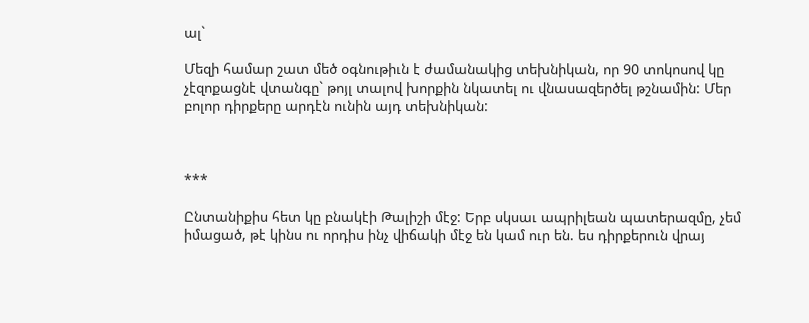ալ`

Մեզի համար շատ մեծ օգնութիւն է ժամանակից տեխնիկան, որ 90 տոկոսով կը չէզոքացնէ վտանգը` թոյլ տալով խորքին նկատել ու վնասազերծել թշնամին: Մեր բոլոր դիրքերը արդէն ունին այդ տեխնիկան:



***

Ընտանիքիս հետ կը բնակէի Թալիշի մէջ: Երբ սկսաւ ապրիլեան պատերազմը, չեմ իմացած, թէ կինս ու որդիս ինչ վիճակի մէջ են կամ ուր են. ես դիրքերուն վրայ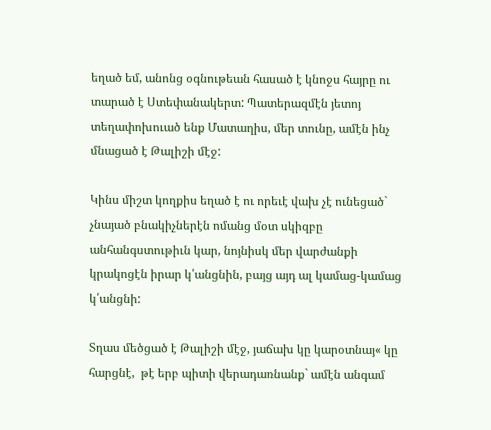եղած եմ, անոնց օգնութեան հասած է կնոջս հայրը ու տարած է Ստեփանակերտ: Պատերազմէն յետոյ տեղափոխուած ենք Մատաղիս, մեր տունը, ամէն ինչ մնացած է Թալիշի մէջ:

Կինս միշտ կողքիս եղած է ու որեւէ վախ չէ ունեցած` չնայած բնակիչներէն ոմանց մօտ սկիզբը անհանգստութիւն կար, նոյնիսկ մեր վարժանքի կրակոցէն իրար կ՛անցնին, բայց այդ ալ կամաց-կամաց կ՛անցնի:

Տղաս մեծցած է Թալիշի մէջ, յաճախ կը կարօտնայ« կը հարցնէ,  թէ երբ պիտի վերադառնանք` ամէն անգամ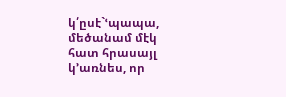կ՛ըսէ`ՙպապա, մեծանամ մէկ հատ հրասայլ կ’առնես, որ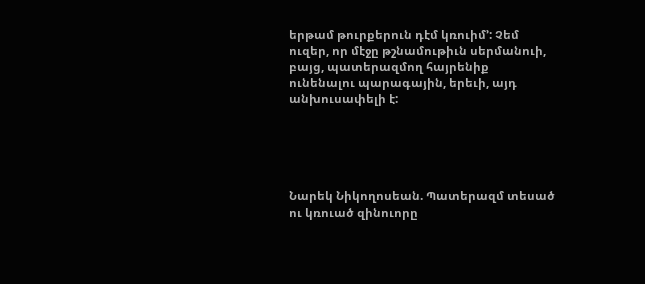երթամ թուրքերուն դէմ կռուիմ՚: Չեմ ուզեր, որ մէջը թշնամութիւն սերմանուի, բայց, պատերազմող հայրենիք ունենալու պարագային, երեւի, այդ անխուսափելի է:





Նարեկ Նիկողոսեան. Պատերազմ տեսած ու կռուած զինուորը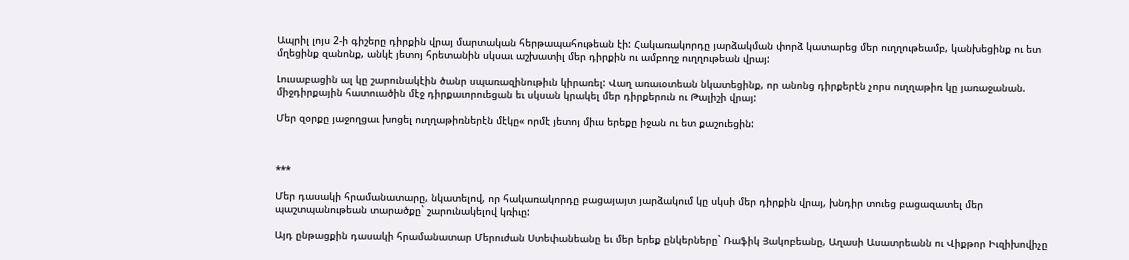Ապրիլ լոյս 2-ի գիշերը դիրքին վրայ մարտական հերթապահութեան էի: Հակառակորդը յարձակման փորձ կատարեց մեր ուղղութեամբ, կանխեցինք ու ետ մղեցինք զանոնք, անկէ յետոյ հրետանին սկսաւ աշխատիլ մեր դիրքին ու ամբողջ ուղղութեան վրայ:

Լուսաբացին ալ կը շարունակէին ծանր սպառազինութիւն կիրառել: Վաղ առաւօտեան նկատեցինք, որ անոնց դիրքերէն չորս ուղղաթիռ կը յառաջանան. միջդիրքային հատուածին մէջ դիրքաւորուեցան եւ սկսան կրակել մեր դիրքերուն ու Թալիշի վրայ:

Մեր զօրքը յաջողցաւ խոցել ուղղաթիռներէն մէկը« որմէ յետոյ միւս երեքը իջան ու ետ քաշուեցին:



***

Մեր դասակի հրամանատարը, նկատելով, որ հակառակորդը բացայայտ յարձակում կը սկսի մեր դիրքին վրայ, խնդիր տուեց բացազատել մեր պաշտպանութեան տարածքը` շարունակելով կռիւը:

Այդ ընթացքին դասակի հրամանատար Մերուժան Ստեփանեանը եւ մեր երեք ընկերները` Ռաֆիկ Յակոբեանը, Աղասի Ասատրեանն ու Վիքթոր Իւզիխովիչը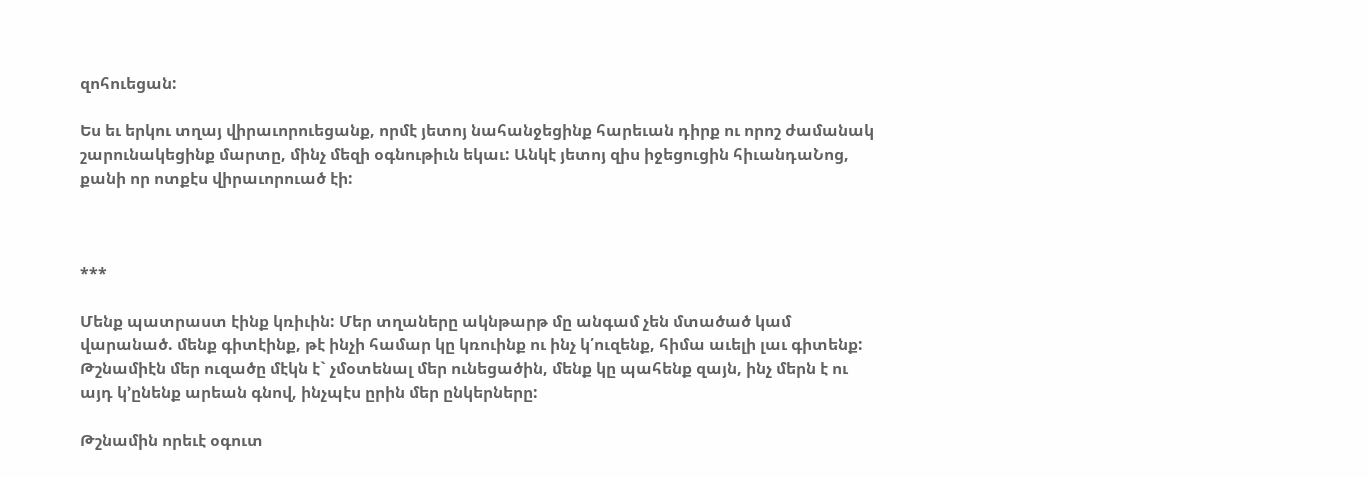զոհուեցան:

Ես եւ երկու տղայ վիրաւորուեցանք, որմէ յետոյ նահանջեցինք հարեւան դիրք ու որոշ ժամանակ շարունակեցինք մարտը, մինչ մեզի օգնութիւն եկաւ: Անկէ յետոյ զիս իջեցուցին հիւանդաՆոց, քանի որ ոտքէս վիրաւորուած էի:



***

Մենք պատրաստ էինք կռիւին: Մեր տղաները ակնթարթ մը անգամ չեն մտածած կամ վարանած. մենք գիտէինք, թէ ինչի համար կը կռուինք ու ինչ կ՛ուզենք, հիմա աւելի լաւ գիտենք: Թշնամիէն մեր ուզածը մէկն է` չմօտենալ մեր ունեցածին, մենք կը պահենք զայն, ինչ մերն է ու այդ կ’ընենք արեան գնով, ինչպէս ըրին մեր ընկերները:

Թշնամին որեւէ օգուտ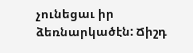չունեցաւ իր ձեռնարկածէն: Ճիշդ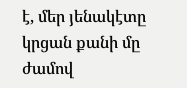է, մեր յենակէտը կրցան քանի մը ժամով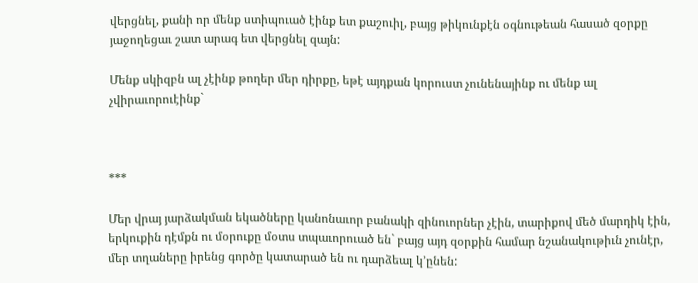վերցնել, քանի որ մենք ստիպուած էինք ետ քաշուիլ, բայց թիկունքէն օգնութեան հասած զօրքը յաջողեցաւ շատ արագ ետ վերցնել զայն:

Մենք սկիզբն ալ չէինք թողեր մեր դիրքը, եթէ այդքան կորուստ չունենայինք ու մենք ալ չվիրաւորուէինք`



***

Մեր վրայ յարձակման եկածները կանոնաւոր բանակի զինուորներ չէին, տարիքով մեծ մարդիկ էին, երկուքին դէմքն ու մօրուքը մօտս տպաւորուած են` բայց այդ զօրքին համար նշանակութիւն չունէր, մեր տղաները իրենց գործը կատարած են ու դարձեալ կ’ընեն: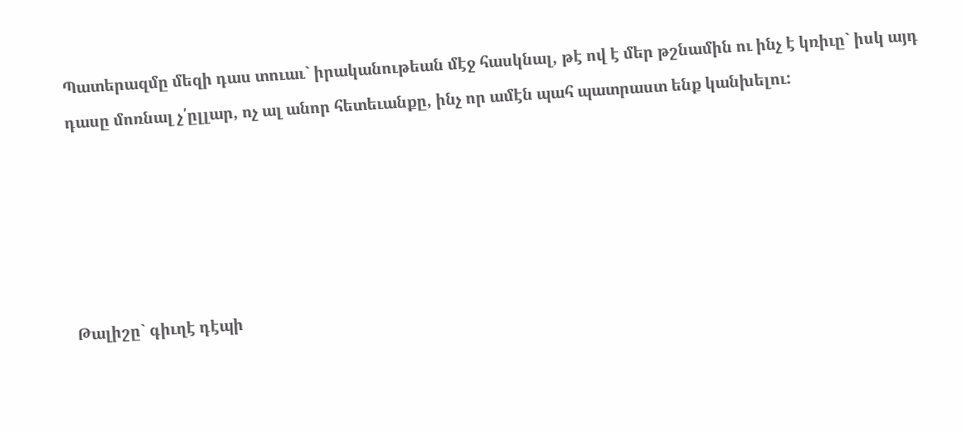Պատերազմը մեզի դաս տուաւ` իրականութեան մէջ հասկնալ, թէ ով է մեր թշնամին ու ինչ է կռիւը` իսկ այդ դասը մոռնալ չ՛ըլլար, ոչ ալ անոր հետեւանքը, ինչ որ ամէն պահ պատրաստ ենք կանխելու:





Թալիշը` գիւղէ դէպի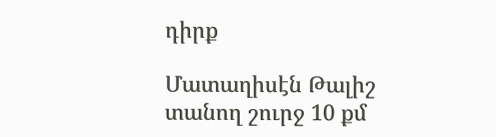դիրք

Մատաղիսէն Թալիշ տանող շուրջ 10 քմ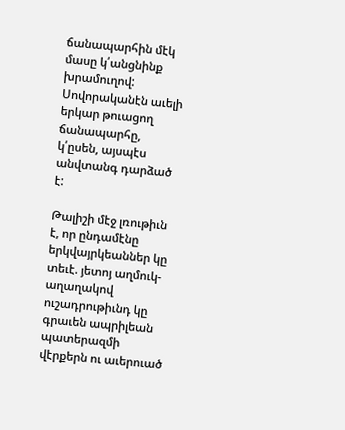ճանապարհին մէկ մասը կ՛անցնինք խրամուղով: Սովորականէն աւելի երկար թուացող ճանապարհը, կ՛ըսեն, այսպէս անվտանգ դարձած է:

Թալիշի մէջ լռութիւն է, որ ընդամէնը երկվայրկեաններ կը տեւէ. յետոյ աղմուկ-աղաղակով ուշադրութիւնդ կը գրաւեն ապրիլեան պատերազմի վէրքերն ու աւերուած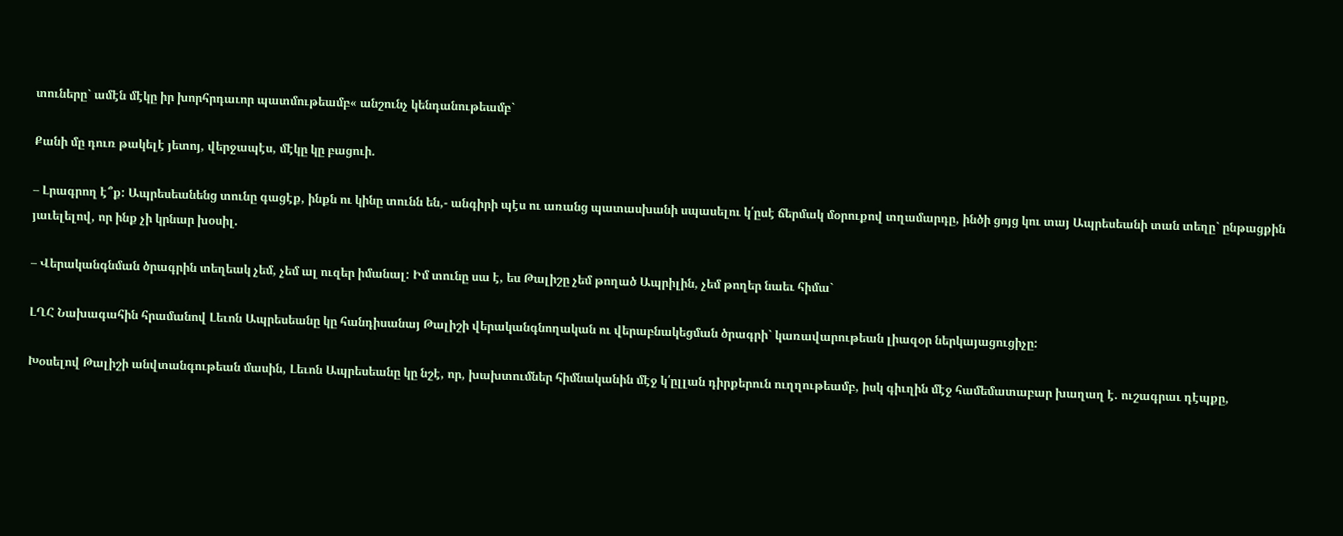տուները` ամէն մէկը իր խորհրդաւոր պատմութեամբ« անշունչ կենդանութեամբ`

Քանի մը դուռ թակելէ յետոյ, վերջապէս, մէկը կը բացուի.

– Լրագրող է՞ք: Ապրեսեանենց տունը գացէք, ինքն ու կինը տունն են,- անգիրի պէս ու առանց պատասխանի սպասելու կ՛ըսէ ճերմակ մօրուքով տղամարդը, ինծի ցոյց կու տայ Ապրեսեանի տան տեղը` ընթացքին յաւելելով, որ ինք չի կրնար խօսիլ.

– Վերականգնման ծրագրին տեղեակ չեմ, չեմ ալ ուզեր իմանալ: Իմ տունը սա է, ես Թալիշը չեմ թողած Ապրիլին, չեմ թողեր նաեւ հիմա`

ԼՂՀ Նախագահին հրամանով Լեւոն Ապրեսեանը կը հանդիսանայ Թալիշի վերականգնողական ու վերաբնակեցման ծրագրի` կառավարութեան լիազօր ներկայացուցիչը:

Խօսելով Թալիշի անվտանգութեան մասին, Լեւոն Ապրեսեանը կը նշէ, որ, խախտումներ հիմնականին մէջ կ՛ըլլան դիրքերուն ուղղութեամբ, իսկ գիւղին մէջ համեմատաբար խաղաղ է. ուշագրաւ դէպքը,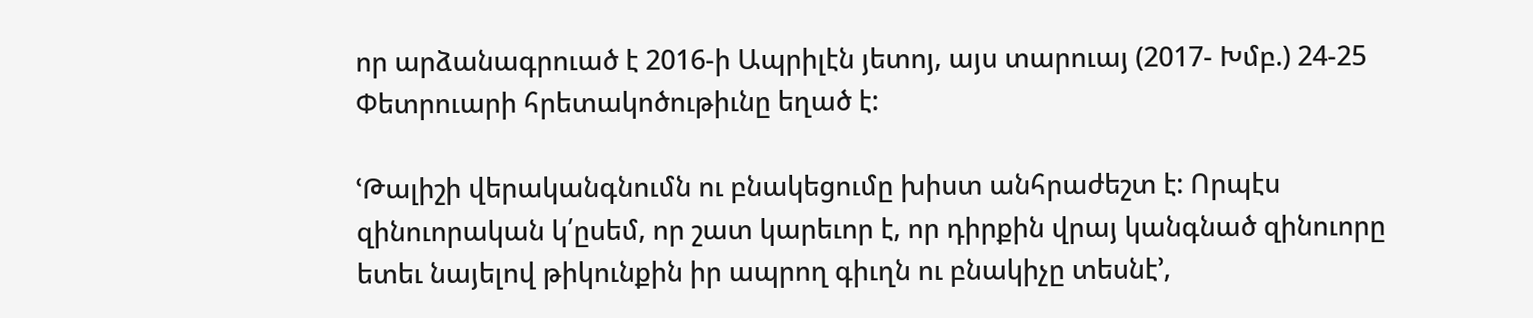որ արձանագրուած է 2016-ի Ապրիլէն յետոյ, այս տարուայ (2017- Խմբ.) 24-25 Փետրուարի հրետակոծութիւնը եղած է:

ՙԹալիշի վերականգնումն ու բնակեցումը խիստ անհրաժեշտ է: Որպէս զինուորական կ՛ըսեմ, որ շատ կարեւոր է, որ դիրքին վրայ կանգնած զինուորը ետեւ նայելով թիկունքին իր ապրող գիւղն ու բնակիչը տեսնէ՚,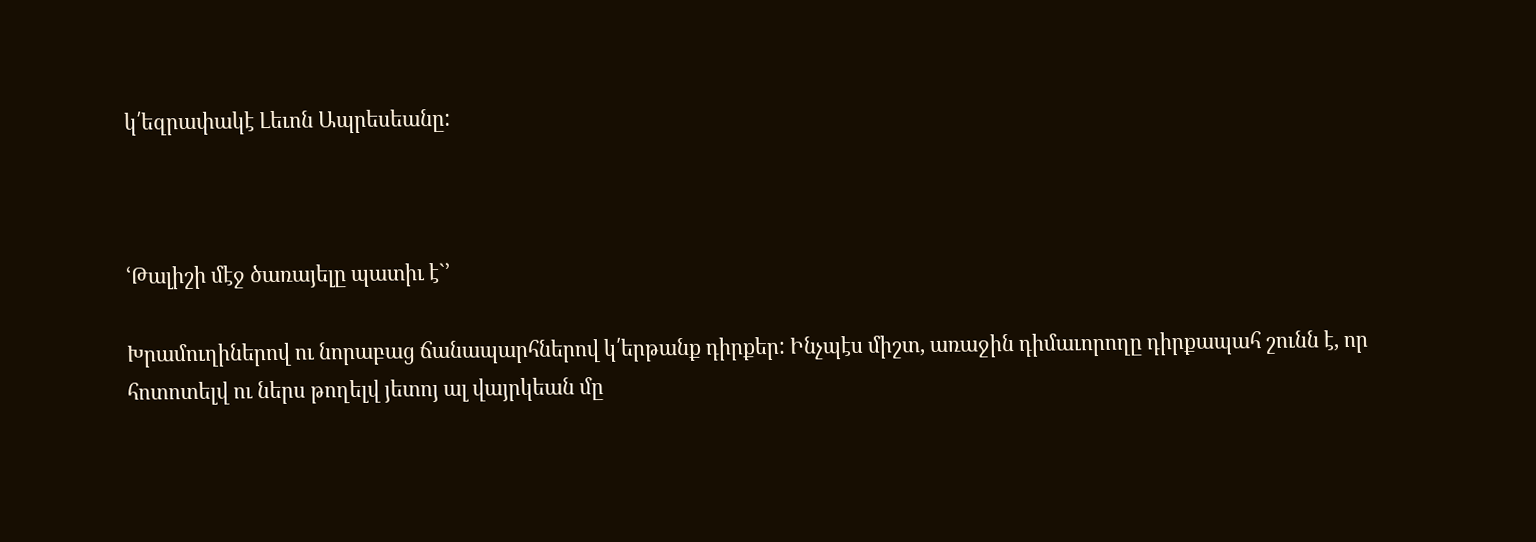կ՛եզրափակէ Լեւոն Ապրեսեանը:



ՙԹալիշի մէջ ծառայելը պատիւ է`՚

Խրամուղիներով ու նորաբաց ճանապարհներով կ՛երթանք դիրքեր: Ինչպէս միշտ, առաջին դիմաւորողը դիրքապահ շունն է, որ հոտոտելվ ու ներս թողելվ յետոյ ալ վայրկեան մը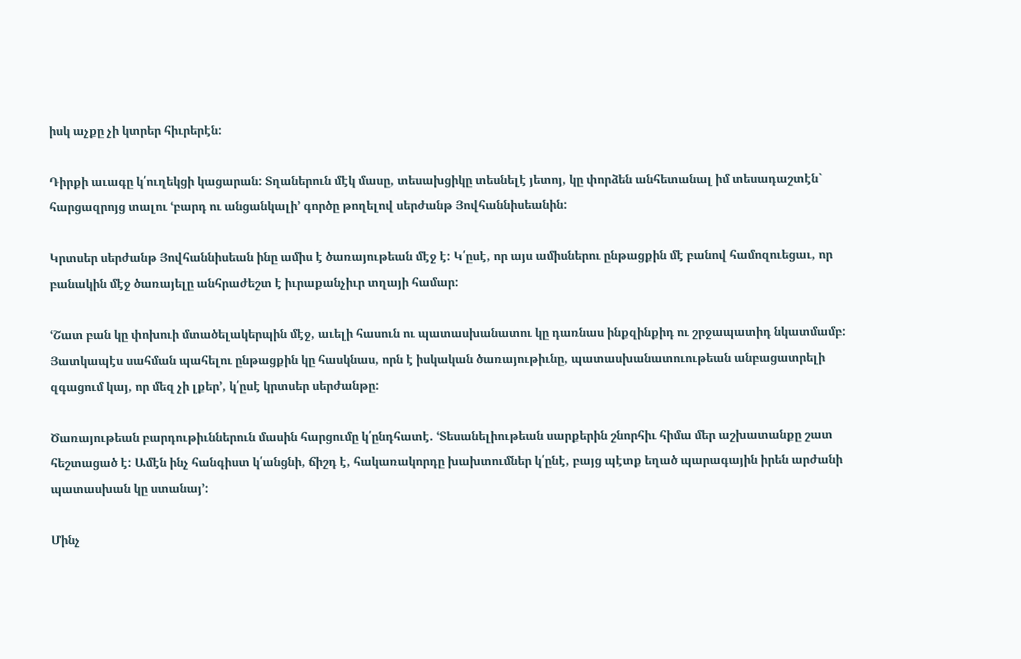իսկ աչքը չի կտրեր հիւրերէն:

Դիրքի աւագը կ՛ուղեկցի կացարան: Տղաներուն մէկ մասը, տեսախցիկը տեսնելէ յետոյ, կը փորձեն անհետանալ իմ տեսադաշտէն` հարցազրոյց տալու ՙբարդ ու անցանկալի՚ գործը թողելով սերժանթ Յովհաննիսեանին:

Կրտսեր սերժանթ Յովհաննիսեան ինը ամիս է ծառայութեան մէջ է: Կ՛ըսէ, որ այս ամիսներու ընթացքին մէ բանով համոզուեցաւ, որ բանակին մէջ ծառայելը անհրաժեշտ է իւրաքանչիւր տղայի համար:

ՙՇատ բան կը փոխուի մտածելակերպին մէջ, աւելի հասուն ու պատասխանատու կը դառնաս ինքզինքիդ ու շրջապատիդ նկատմամբ: Յատկապէս սահման պահելու ընթացքին կը հասկնաս, որն է իսկական ծառայութիւնը, պատասխանատուութեան անբացատրելի զգացում կայ, որ մեզ չի լքեր՚, կ՛ըսէ կրտսեր սերժանթը:

Ծառայութեան բարդութիւններուն մասին հարցումը կ՛ընդհատէ. ՙՏեսանելիութեան սարքերին շնորհիւ հիմա մեր աշխատանքը շատ հեշտացած է: Ամէն ինչ հանգիստ կ՛անցնի, ճիշդ է, հակառակորդը խախտումներ կ՛ընէ, բայց պէտք եղած պարագային իրեն արժանի պատասխան կը ստանայ՚:

Մինչ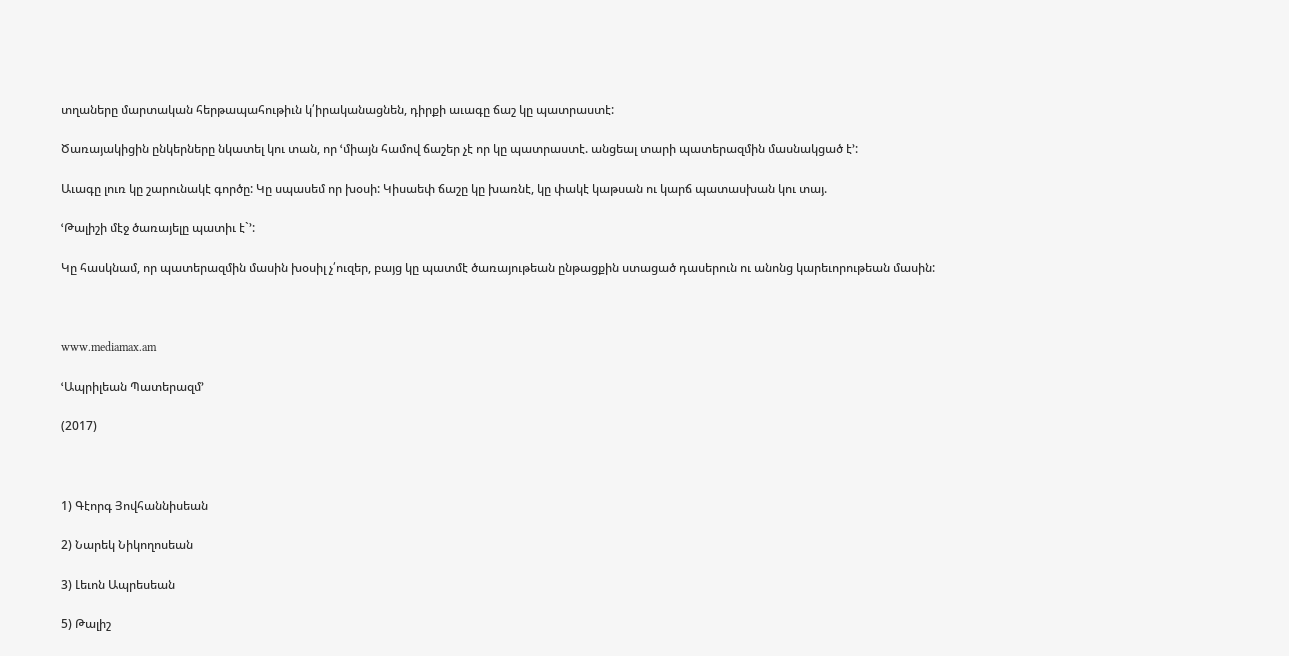տղաները մարտական հերթապահութիւն կ՛իրականացնեն, դիրքի աւագը ճաշ կը պատրաստէ:

Ծառայակիցին ընկերները նկատել կու տան, որ ՙմիայն համով ճաշեր չէ որ կը պատրաստէ. անցեալ տարի պատերազմին մասնակցած է՚:

Աւագը լուռ կը շարունակէ գործը: Կը սպասեմ որ խօսի: Կիսաեփ ճաշը կը խառնէ, կը փակէ կաթսան ու կարճ պատասխան կու տայ.

ՙԹալիշի մէջ ծառայելը պատիւ է`՚:

Կը հասկնամ, որ պատերազմին մասին խօսիլ չ՛ուզեր, բայց կը պատմէ ծառայութեան ընթացքին ստացած դասերուն ու անոնց կարեւորութեան մասին:



www.mediamax.am

ՙԱպրիլեան Պատերազմ՚

(2017)



1) Գէորգ Յովհաննիսեան

2) Նարեկ Նիկողոսեան

3) Լեւոն Ապրեսեան

5) Թալիշ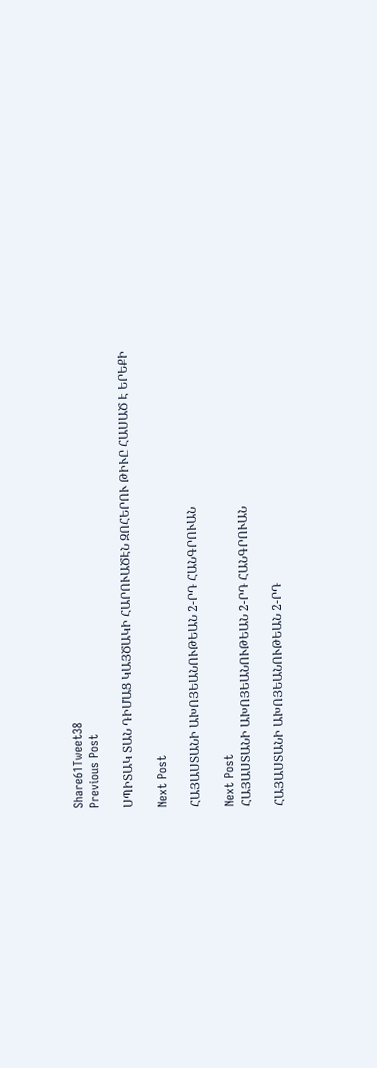Share61Tweet38
Previous Post

ՍՊԻՏԱԿ ՏԱՆ ԴԻՄԱՑ ԿԱՅԾԱԿԻ ՀԱՐՈՒԱԾԷՆ ԶՈՀԵՐՈՒ ԹԻՒԸ ՀԱՍԱԾ Է ԵՐԵՔԻ

Next Post

ՀԱՅԱՍՏԱՆԻ ԱԽՈՅԵԱՆՈՒԹԵԱՆ 2-ՐԴ ՀԱՆԳՐՈՒԱՆ

Next Post
ՀԱՅԱՍՏԱՆԻ ԱԽՈՅԵԱՆՈՒԹԵԱՆ 2-ՐԴ ՀԱՆԳՐՈՒԱՆ

ՀԱՅԱՍՏԱՆԻ ԱԽՈՅԵԱՆՈՒԹԵԱՆ 2-ՐԴ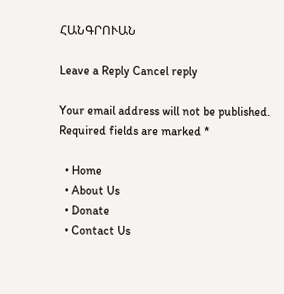ՀԱՆԳՐՈՒԱՆ

Leave a Reply Cancel reply

Your email address will not be published. Required fields are marked *

  • Home
  • About Us
  • Donate
  • Contact Us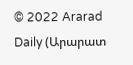© 2022 Ararad Daily (Արարատ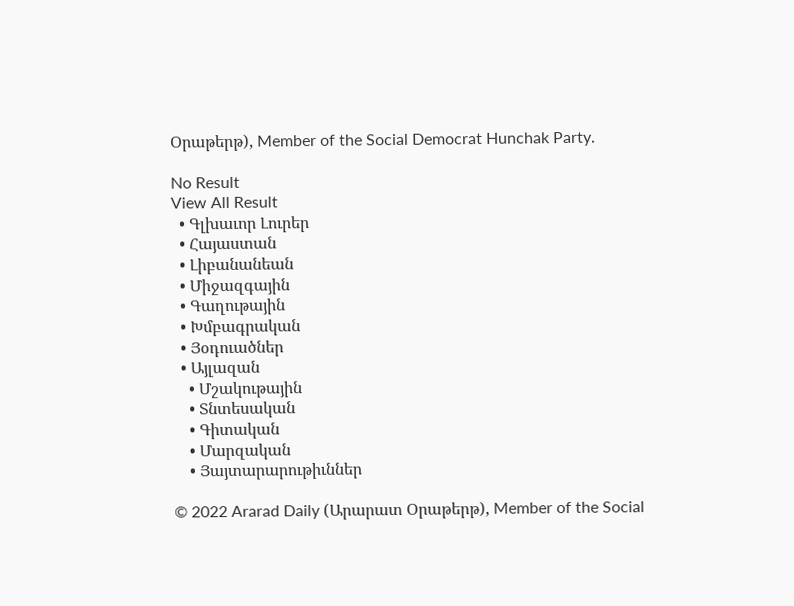Օրաթերթ), Member of the Social Democrat Hunchak Party.

No Result
View All Result
  • Գլխաւոր Լուրեր
  • Հայաստան
  • Լիբանանեան
  • Միջազգային
  • Գաղութային
  • Խմբագրական
  • Յօդուածներ
  • Այլազան
    • Մշակութային
    • Տնտեսական
    • Գիտական
    • Մարզական
    • Յայտարարութիւններ

© 2022 Ararad Daily (Արարատ Օրաթերթ), Member of the Social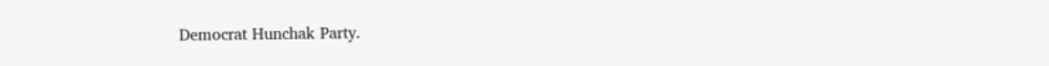Democrat Hunchak Party.